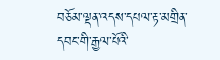བཅོམ་ལྡན་འདས་དཔལ་རྟ་མགྲིན་དབང་གི་རྒྱལ་པོའི་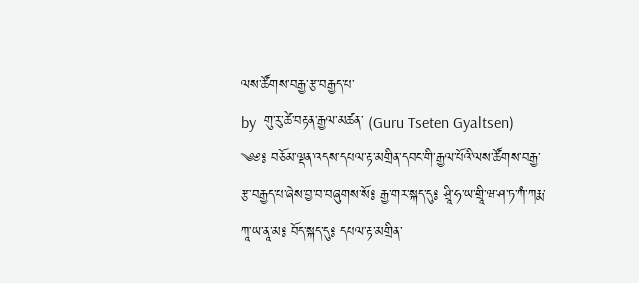ལས་ཚོགས་བརྒྱ་རྩ་བརྒྱད་པ་
by  གུ་རུ་ཚེ་བརྟན་རྒྱལ་མཚན་ (Guru Tseten Gyaltsen)
༄༅༔ བཅོམ་ལྡན་འདས་དཔལ་རྟ་མགྲིན་དབང་གི་རྒྱལ་པོའི་ལས་ཚོགས་བརྒྱ་རྩ་བརྒྱད་པ་ཞེས་བྱ་བ་བཞུགས་སོ༔ རྒྱ་གར་སྐད་དུ༔ ཤྲཱི་ཧ་ཡ་གྲཱི་ཝ་ཤ་ཏ་ཀཾ་ཀརྨ་ཀཱ་ཡ་ནཱ་མ༔ བོད་སྐད་དུ༔ དཔལ་རྟ་མགྲིན་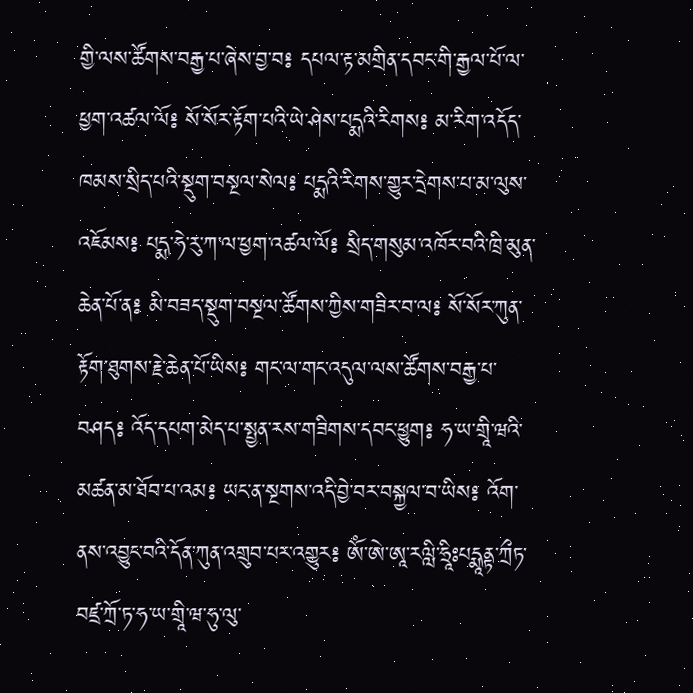གྱི་ལས་ཚོགས་བརྒྱ་པ་ཞེས་བྱ་བ༔ དཔལ་རྟ་མགྲིན་དབང་གི་རྒྱལ་པོ་ལ་ཕྱག་འཚལ་ལོ༔ སོ་སོར་རྟོག་པའི་ཡེ་ཤེས་པདྨའི་རིགས༔ མ་རིག་འདོད་ཁམས་སྲིད་པའི་སྡུག་བསྔལ་སེལ༔ པདྨའི་རིགས་གྱུར་དྲེགས་པ་མ་ལུས་འཇོམས༔ པདྨ་ཧེ་རུ་ཀ་ལ་ཕྱག་འཚལ་ལོ༔ སྲིད་གསུམ་འཁོར་བའི་ཁྲི་མུན་ཆེན་པོ་ན༔ མི་བཟད་སྡུག་བསྔལ་ཚོགས་ཀྱིས་གཟིར་བ་ལ༔ སོ་སོར་ཀུན་རྟོག་ཐུགས་རྗེ་ཆེན་པོ་ཡིས༔ གང་ལ་གང་འདུལ་ལས་ཚོགས་བརྒྱ་པ་བཤད༔ འོད་དཔག་མེད་པ་སྤྱན་རས་གཟིགས་དབང་ཕྱུག༔ ཧ་ཡ་གྲཱི་ཝའི་མཚན་མ་ཐོབ་པ་འམ༔ ཡང་ན་སྔགས་འདི་བྱེ་བར་བསྐྱལ་བ་ཡིས༔ འོག་ནས་འབྱུང་བའི་དོན་ཀུན་འགྲུབ་པར་འགྱུར༔ ཨོཾ་ཨེ་ཨཱ་རལླི་ཧྲཱིཿཔདྨཱནྟ་ཀྲྀཏ་བཛྲ་ཀྲོ་ཏ་ཧ་ཡ་གྲཱི་ཝ་ཧུ་ལུ་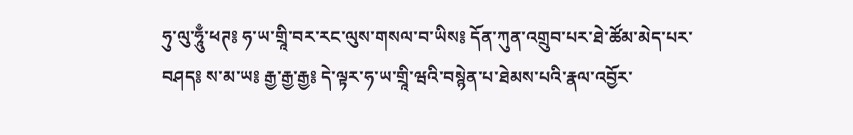ཧུ་ལུ་ཧཱུྃ་ཕཊ༔ ཧ་ཡ་གྲཱི་བར་རང་ལུས་གསལ་བ་ཡིས༔ དོན་ཀུན་འགྲུབ་པར་ཐེ་ཚོམ་མེད་པར་བཤད༔ ས་མ་ཡ༔ རྒྱ་རྒྱ་རྒྱ༔ དེ་ལྟར་ཧ་ཡ་གྲཱི་ཝའི་བསྙེན་པ་ཐེམས་པའི་རྣལ་འབྱོར་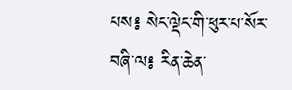པས༔ སེང་ལྡེང་གི་ཕུར་པ་སོར་བཞི་ལ༔ རིན་ཆེན་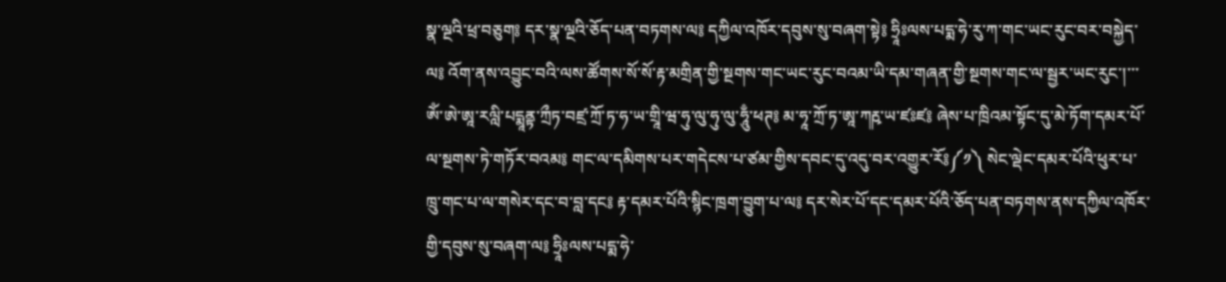སྣ་ལྔའི་ཕྲ་བཅུག༔ དར་སྣ་ལྔའི་ཅོད་པན་བཏགས་ལ༔ དཀྱིལ་འཁོར་དབུས་སུ་བཞག་སྟེ༔ ཧྲཱིཿལས་པདྨ་ཧེ་རུ་ཀ་གང་ཡང་རུང་བར་བསྐྱེད་ལ༔ འོག་ནས་འབྱུང་བའི་ལས་ཚོགས་སོ་སོ་རྟ་མགྲིན་གྱི་སྔགས་གང་ཡང་རུང་བའམ་ཡི་དམ་གཞན་གྱི་སྔགས་གང་ལ་སྦྱར་ཡང་རུང་།་་་ཨོཾ་ཨེ་ཨཱ་རལླི་པདྨཱནྟ་ཀྲྀཏ་བཛྲ་ཀྲོ་ཏ་ཧ་ཡ་གྲཱི་ཝ་ཧུ་ལུ་ཧུ་ལུ་ཧཱུྃ་ཕཊ༔ མ་ཧཱ་ཀྲོ་ཏ་ཨཱ་ཀརྵ་ཡ་ཛཿཛ༔ ཞེས་པ་ཁྲིའམ་སྟོང་དུ་མེ་ཏོག་དམར་པོ་ལ་སྔགས་ཏེ་གཏོར་བའམ༔ གང་ལ་དམིགས་པར་གདེངས་པ་ཙམ་གྱིས་དབང་དུ་འདུ་བར་འགྱུར་རོ༔༼༡༽ སེང་ལྡེང་དམར་པོའི་ཕུར་པ་ཁྲུ་གང་པ་ལ་གསེར་དང་བ་བླ་དང༔ རྟ་དམར་པོའི་སྙིང་ཁྲག་བྱུག་པ་ལ༔ དར་སེར་པོ་དང་དམར་པོའི་ཅོད་པན་བཏགས་ནས་དཀྱིལ་འཁོར་གྱི་དབུས་སུ་བཞག་ལ༔ ཧྲཱིཿལས་པདྨ་ཧེ་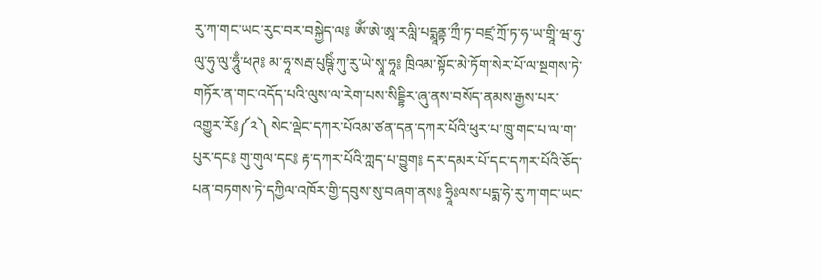རུ་ཀ་གང་ཡང་རུང་བར་བསྐྱེད་ལ༔ ཨོཾ་ཨེ་ཨཱ་རལླི་པདྨཱནྟ་ཀྲྀ་ཏ་བཛྲ་ཀྲོ་ཏ་ཧ་ཡ་གྲཱི་ཝ་ཧུ་ལུ་ཧུ་ལུ་ཧཱུྃ་ཕཊ༔ མ་ཧཱ་སརྦ་པུཥྚིཾ་ཀུ་རུ་ཡེ་སྭཱ་ཧཱ༔ ཁྲིའམ་སྟོང་མེ་ཏོག་སེར་པོ་ལ་སྔགས་ཏེ་གཏོར་ན་གང་འདོད་པའི་ལུས་ལ་རེག་པས་སིདྡྷིར་ཞུ་ནས་བསོད་ནམས་རྒྱས་པར་འགྱུར་རོ༔༼༢༽ སེང་ལྡེང་དཀར་པོའམ་ཙན་དན་དཀར་པོའི་ཕུར་པ་ཁྲུ་གང་པ་ལ་ག་པུར་དང༔ གུ་གུལ་དང༔ རྟ་དཀར་པོའི་ཀླད་པ་བྱུག༔ དར་དམར་པོ་དང་དཀར་པོའི་ཅོད་པན་བཏགས་ཏེ་དཀྱིལ་འཁོར་གྱི་དབུས་སུ་བཞག་ནས༔ ཧྲཱིཿལས་པདྨ་ཧེ་རུ་ཀ་གང་ཡང་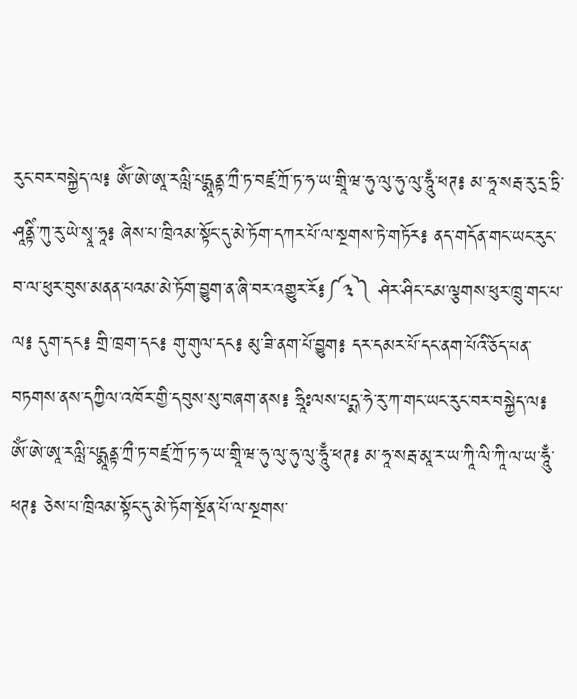རུང་བར་བསྐྱེད་ལ༔ ཨོཾ་ཨེ་ཨཱ་རལླི་པདྨཱནྟ་ཀྲྀ་ཏ་བཛྲ་ཀྲོ་ཏ་ཧ་ཡ་གྲཱི་ཝ་ཧུ་ལུ་ཧུ་ལུ་ཧཱུྃ་ཕཊ༔ མ་ཧཱ་སརྦ་རུ་དྲ་ཏྲི་ཤཱནྟིཾ་ཀུ་རུ་ཡེ་སྭཱ་ཧཱ༔ ཞེས་པ་ཁྲིའམ་སྟོང་དུ་མེ་ཏོག་དཀར་པོ་ལ་སྔགས་ཏེ་གཏོར༔ ནད་གདོན་གང་ཡང་རུང་བ་ལ་ཕུར་བུས་མནན་པའམ་མེ་ཏོག་བྱུག་ན་ཞི་བར་འགྱུར་རོ༔༼༣༽ ཤེར་ཤིང་ངམ་ལྕགས་ཕུར་ཁྲུ་གང་པ་ལ༔ དུག་དང༔ གྲི་ཁྲག་དང༔ གུ་གུལ་དང༔ མུ་ཟི་ནག་པོ་བྱུག༔ དར་དམར་པོ་དང་ནག་པོའི་ཅོད་པན་བཏགས་ནས་དཀྱིལ་འཁོར་གྱི་དབུས་སུ་བཞག་ནས༔ ཧྲཱིཿལས་པདྨ་ཧེ་རུ་ཀ་གང་ཡང་རུང་བར་བསྐྱེད་ལ༔ ཨོཾ་ཨེ་ཨཱ་རལླི་པདྨཱནྟ་ཀྲྀ་ཏ་བཛྲ་ཀྲོ་ཏ་ཧ་ཡ་གྲཱི་ཝ་ཧུ་ལུ་ཧུ་ལུ་ཧཱུྃ་ཕཊ༔ མ་ཧཱ་སརྦ་མཱ་ར་ཡ་ཀཱི་ལི་ཀཱི་ལ་ཡ་ཧཱུྃ་ཕཊ༔ ཅེས་པ་ཁྲིའམ་སྟོང་དུ་མེ་ཏོག་སྔོན་པོ་ལ་སྔགས་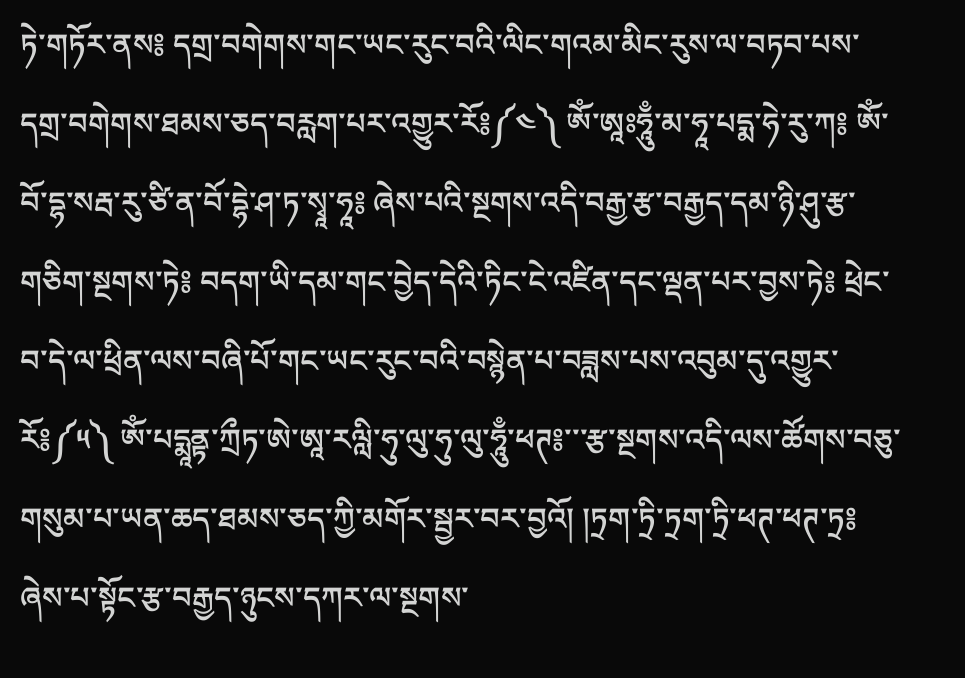ཏེ་གཏོར་ནས༔ དགྲ་བགེགས་གང་ཡང་རུང་བའི་ལིང་གའམ་མིང་རུས་ལ་བཏབ་པས་དགྲ་བགེགས་ཐམས་ཅད་བརླག་པར་འགྱུར་རོ༔༼༤༽ ཨོཾ་ཨཱཿཧཱུྃ་མ་ཧཱ་པདྨ་ཧེ་རུ་ཀ༔ ཨོཾ་བོ་དྷ་སརྦ་རུ་ཙི་ན་བོ་དྷེ་ཤ་ཏ་སྭཱ་ཧཱ༔ ཞེས་པའི་སྔགས་འདི་བརྒྱ་རྩ་བརྒྱད་དམ་ཉི་ཤུ་རྩ་གཅིག་སྔགས་ཏེ༔ བདག་ཡི་དམ་གང་བྱེད་དེའི་ཏིང་ངེ་འཛིན་དང་ལྡན་པར་བྱས་ཏེ༔ ཕྲེང་བ་དེ་ལ་ཕྲིན་ལས་བཞི་པོ་གང་ཡང་རུང་བའི་བསྙེན་པ་བཟླས་པས་འབུམ་དུ་འགྱུར་རོ༔༼༥༽ ཨོཾ་པདྨཱནྟ་ཀྲྀཏ་ཨེ་ཨཱ་རལླི་ཧུ་ལུ་ཧུ་ལུ་ཧཱུྃ་ཕཊ༔་་་རྩ་སྔགས་འདི་ལས་ཚོགས་བཅུ་གསུམ་པ་ཡན་ཆད་ཐམས་ཅད་ཀྱི་མགོར་སྦྱར་བར་བྱའོ། །ཏྲག་ཏྲི་ཏྲག་ཏྲི་ཕཊ་ཕཊ་ཏྲ༔ ཞེས་པ་སྟོང་རྩ་བརྒྱད་ཉུངས་དཀར་ལ་སྔགས་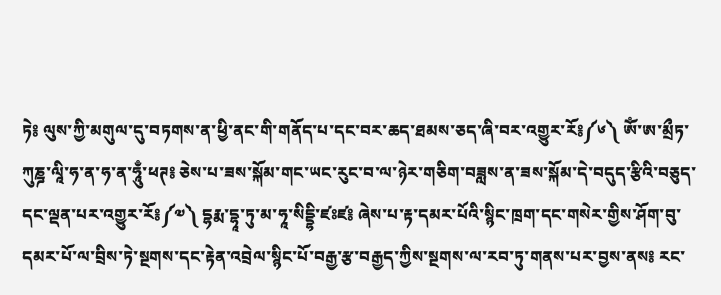ཏེ༔ ལུས་ཀྱི་མགུལ་དུ་བཏགས་ན་ཕྱི་ནང་གི་གནོད་པ་དང་བར་ཆད་ཐམས་ཅད་ཞི་བར་འགྱུར་རོ༔༼༦༽ ཨོཾ་ཨ་མྲྀཏ་ཀུཎྜ་ལཱི་ཧ་ན་ཧ་ན་ཧཱུྃ་ཕཊ༔ ཅེས་པ་ཟས་སྐོམ་གང་ཡང་རུང་བ་ལ་ཉེར་གཅིག་བཟླས་ན་ཟས་སྐོམ་དེ་བདུད་རྩིའི་བཅུད་དང་ལྡན་པར་འགྱུར་རོ༔༼༧༽ དྷརྨ་དྷཱ་ཏུ་མ་ཧཱ་སིདྡྷི་ཛཿཛ༔ ཞེས་པ་རྟ་དམར་པོའི་སྙིང་ཁྲག་དང་གསེར་གྱིས་ཤོག་བུ་དམར་པོ་ལ་བྲིས་ཏེ་སྔགས་དང་རྟེན་འབྲེལ་སྙིང་པོ་བརྒྱ་རྩ་བརྒྱད་ཀྱིས་སྔགས་ལ་རབ་ཏུ་གནས་པར་བྱས་ནས༔ རང་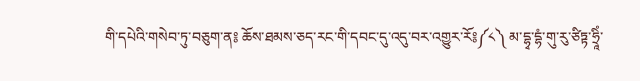གི་དཔེའི་གསེབ་ཏུ་བཅུག་ན༔ ཆོས་ཐམས་ཅད་རང་གི་དབང་དུ་འདུ་བར་འགྱུར་རོ༔༼༨༽ མ་དྷྭ་དྷཾ་གུ་རུ་ཙིཏྟ་ཧྲཱིཾ་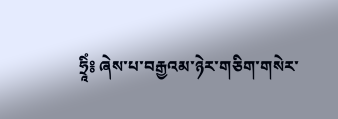ཧྲཱིཾ༔ ཞེས་པ་བརྒྱའམ་ཉེར་གཅིག་གསེར་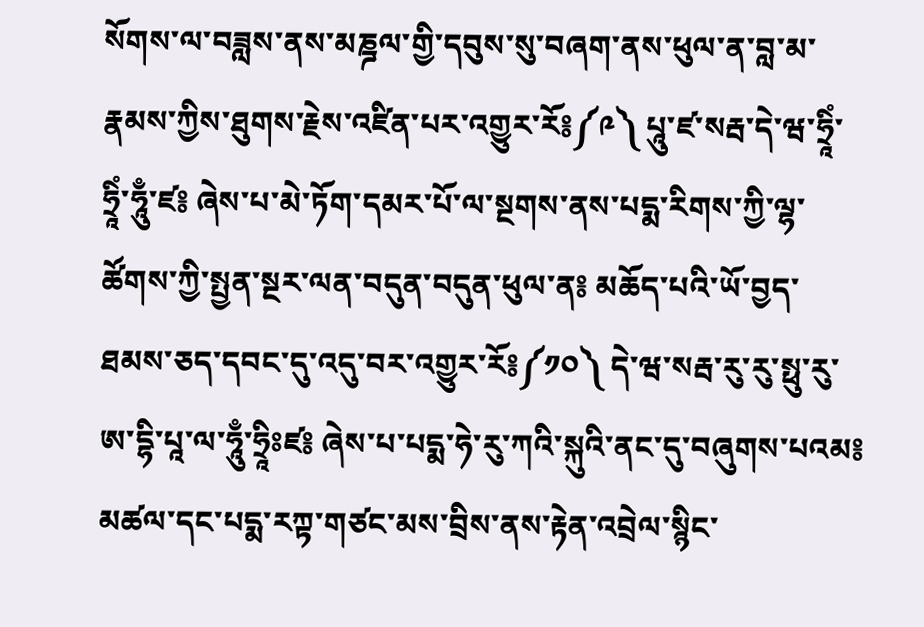སོགས་ལ་བཟླས་ནས་མཎྜལ་གྱི་དབུས་སུ་བཞག་ནས་ཕུལ་ན་བླ་མ་རྣམས་ཀྱིས་ཐུགས་རྗེས་འཛིན་པར་འགྱུར་རོ༔༼༩༽ པཱུ་ཛ་སརྦ་དེ་ཝ་ཧྲཱིཾ་ཧྲཱིཾ་ཧཱུྃ་ཛ༔ ཞེས་པ་མེ་ཏོག་དམར་པོ་ལ་སྔགས་ནས་པདྨ་རིགས་ཀྱི་ལྷ་ཚོགས་ཀྱི་སྤྱན་སྔར་ལན་བདུན་བདུན་ཕུལ་ན༔ མཆོད་པའི་ཡོ་བྱད་ཐམས་ཅད་དབང་དུ་འདུ་བར་འགྱུར་རོ༔༼༡༠༽ དེ་ཝ་སརྦ་རུ་རུ་སྥུ་རུ་ཨ་དྷི་པཱ་ལ་ཧཱུྃ་ཧྲཱིཿཛ༔ ཞེས་པ་པདྨ་ཧེ་རུ་ཀའི་སྐུའི་ནང་དུ་བཞུགས་པའམ༔ མཚལ་དང་པདྨ་རཀྟ་གཙང་མས་བྲིས་ནས་རྟེན་འབྲེལ་སྙིང་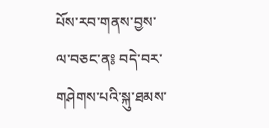པོས་རབ་གནས་བྱས་ལ་བཅང་ན༔ བདེ་བར་གཤེགས་པའི་སྐུ་ཐམས་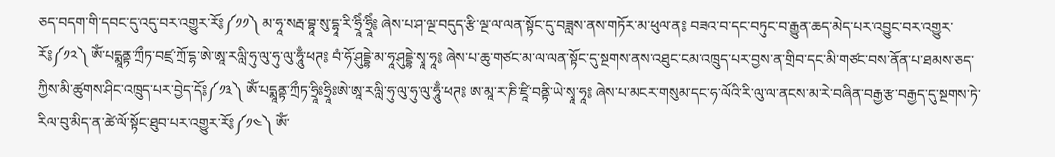ཅད་བདག་གི་དབང་དུ་འདུ་བར་འགྱུར་རོ༔༼༡༡༽ མ་ཧཱ་སརྦ་བྷཱ་སུ་དྷཱ་རི་ཧྲཱིཾ་ཧྲཱིཾ༔ ཞེས་པ་ཤ་ལྔ་བདུད་རྩི་ལྔ་ལ་ལན་སྟོང་དུ་བཟླས་ནས་གཏོར་མ་ཕུལ་ན༔ བཟའ་བ་དང་བཏུང་བ་རྒྱུན་ཆད་མེད་པར་འབྱུང་བར་འགྱུར་རོ༔༼༡༢༽ ཨོཾ་པདྨཱནྟ་ཀྲྀཏ་བཛྲ་ཀྲོ་དྷ་ཨེ་ཨཱ་རལླི་ཧུ་ལུ་ཧུ་ལུ་ཧཱུྃ་ཕཊ༔ བཾ་ཧོ་ཤུདྡྷེ་མ་ཧཱ་ཤུདྡྷེ་སྭཱ་ཧཱ༔ ཞེས་པ་ཆུ་གཙང་མ་ལ་ལན་སྟོང་དུ་སྔགས་ནས་འཐུང་ངམ་འཁྲུད་པར་བྱས་ན་གྲིབ་དང་མི་གཙང་བས་ནོན་པ་ཐམས་ཅད་ཀྱིས་མི་ཚུགས་ཤིང་འཁྲུད་པར་བྱེད་དོ༔༼༡༣༽ ཨོཾ་པདྨཱནྟ་ཀྲྀཏ་ཧྲཱིཿཧྲཱིཿཨེ་ཨཱ་རལླི་ཧུ་ལུ་ཧུ་ལུ་ཧཱུྃ་ཕཊ༔ ཨ་མཱ་ར་ཎི་ཛཱི་བནྟི་ཡེ་སྭཱ་ཧཱ༔ ཞེས་པ་མངར་གསུམ་དང་ཧ་ལོའི་རི་ལུ་ལ་ནངས་མ་རེ་བཞིན་བརྒྱ་རྩ་བརྒྱད་དུ་སྔགས་ཏེ་རིལ་བུ་མིད་ན་ཚེ་ལོ་སྟོང་ཐུབ་པར་འགྱུར་རོ༔༼༡༤༽ ཨོཾ་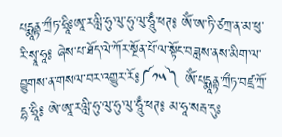པདྨཱནྟ་ཀྲྀཏ་ཧྲཱིཿཨཱ་རལླི་ཧུ་ལུ་ཧུ་ལུ་ཧཱུྃ་ཕཊ༔ ཨོཾ་ཨ་ཏི་ཙཀྲ་ན་མ་ཕུ་རི་སྭཱ་ཧཱ༔ ཞེས་པ་ཐོད་ལེ་ཀོར་སྔོན་པོ་ལ་སྟོང་བཟླས་ནས་མིག་ལ་བྱུགས་ན་གསལ་བར་འགྱུར་རོ༔༼༡༥༽ ཨོཾ་པདྨཱནྟ་ཀྲྀཏ་བཛྲ་ཀྲོ་དྷ་ཧྲཱི༔ ཨེ་ཨཱ་རལླི་ཧུ་ལུ་ཧུ་ལུ་ཧཱུྃ་ཕཊ༔ མ་ཧཱ་སརྦ་དུཿ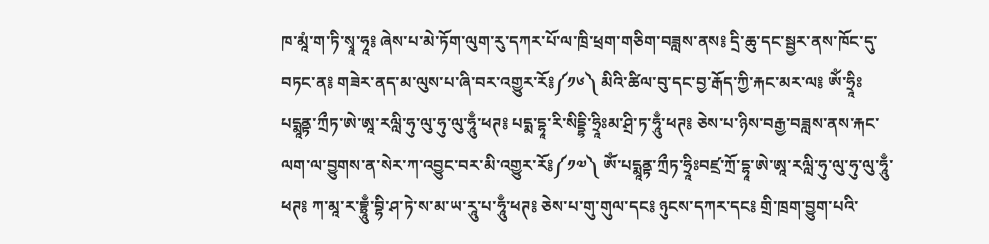ཁ་མཱཾ་ག་ཏི་སྭཱ་ཧཱ༔ ཞེས་པ་མེ་ཏོག་ལུག་རུ་དཀར་པོ་ལ་ཁྲི་ཕྲག་གཅིག་བཟླས་ནས༔ དྲི་ཆུ་དང་སྦྱར་ནས་ཁོང་དུ་བཏང་ན༔ གཟེར་ནད་མ་ལུས་པ་ཞི་བར་འགྱུར་རོ༔༼༡༦༽ མིའི་ཚིལ་བུ་དང་བྱ་རྒོད་ཀྱི་རྐང་མར་ལ༔ ཨོཾ་ཧྲཱིཿཔདྨཱནྟ་ཀྲྀཏ་ཨེ་ཨཱ་རལླི་ཧུ་ལུ་ཧུ་ལུ་ཧཱུྃ་ཕཊ༔ པདྨ་དྷཱ་རི་སིདྡྷི་ཧྲཱིཿམ་ཤྲི་ཏ་ཧཱུྃ་ཕཊ༔ ཅེས་པ་ཉིས་བརྒྱ་བཟླས་ནས་རྐང་ལག་ལ་བྱུགས་ན་སེར་ཀ་འབྱུང་བར་མི་འགྱུར་རོ༔༼༡༧༽ ཨོཾ་པདྨཱནྟ་ཀྲྀཏ་ཧྲཱིཿབཛྲ་ཀྲོ་དྷཱ་ཨེ་ཨཱ་རལླི་ཧུ་ལུ་ཧུ་ལུ་ཧཱུྃ་ཕཊ༔ ཀ་མཱ་ར་བྷྲཱུྃ་བྷི་ཤ་ཏེ་ས་མ་ཡ་རཱུ་པ་ཧཱུྃ་ཕཊ༔ ཅེས་པ་གུ་གུལ་དང༔ ཉུངས་དཀར་དང༔ གྲི་ཁྲག་བྱུག་པའི་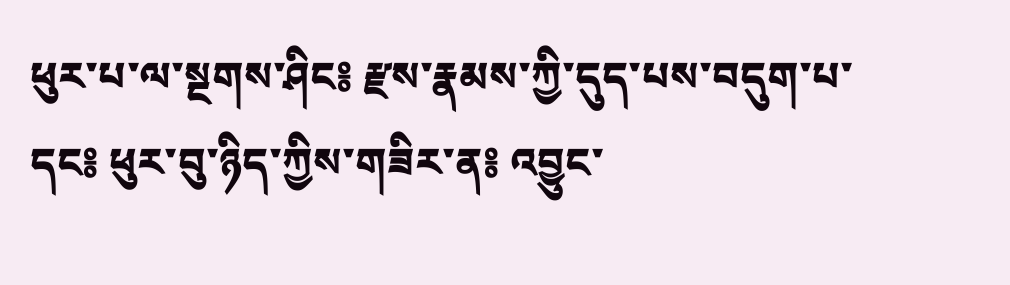ཕུར་པ་ལ་སྔགས་ཤིང༔ རྫས་རྣམས་ཀྱི་དུད་པས་བདུག་པ་དང༔ ཕུར་བུ་ཉིད་ཀྱིས་གཟིར་ན༔ འབྱུང་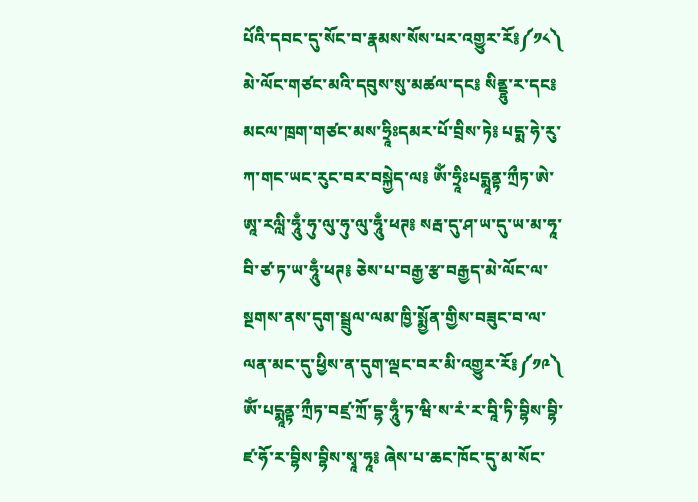པོའི་དབང་དུ་སོང་བ་རྣམས་སོས་པར་འགྱུར་རོ༔༼༡༨༽ མེ་ལོང་གཙང་མའི་དབུས་སུ་མཚལ་དང༔ སིནྡྷུ་ར་དང༔ མངལ་ཁྲག་གཙང་མས་ཧྲཱིཿདམར་པོ་བྲིས་ཏེ༔ པདྨ་ཧེ་རུ་ཀ་གང་ཡང་རུང་བར་བསྐྱེད་ལ༔ ཨོཾ་ཧྲཱིཿཔདྨཱནྟ་ཀྲྀཏ་ཨེ་ཨཱ་རལླི་ཧཱུྃ་ཧུ་ལུ་ཧུ་ལུ་ཧཱུྃ་ཕཊ༔ སརྦ་དུ་ཤ་ཡ་དུ་ཡ་མ་ཧཱ་བི་ཙ་ཏ་ཡ་ཧཱུྃ་ཕཊ༔ ཅེས་པ་བརྒྱ་རྩ་བརྒྱད་མེ་ལོང་ལ་སྔགས་ནས་དུག་སྦྲུལ་ལམ་ཁྱི་སྨྱོན་གྱིས་བཟུང་བ་ལ་ལན་མང་དུ་ཕྱིས་ན་དུག་ལྡང་བར་མི་འགྱུར་རོ༔༼༡༩༽ ཨོཾ་པདྨཱནྟ་ཀྲྀཏ་བཛྲ་ཀྲོ་དྷ་ཧཱུྃ་ཏ་ཝི་ས་རཾ་ར་བཱི་ཏི་བྷིས་བྷི་ཛ་ཧོ་ར་བྷིས་བྷིས་སྭཱ་ཧཱ༔ ཞེས་པ་ཆང་ཁོང་དུ་མ་སོང་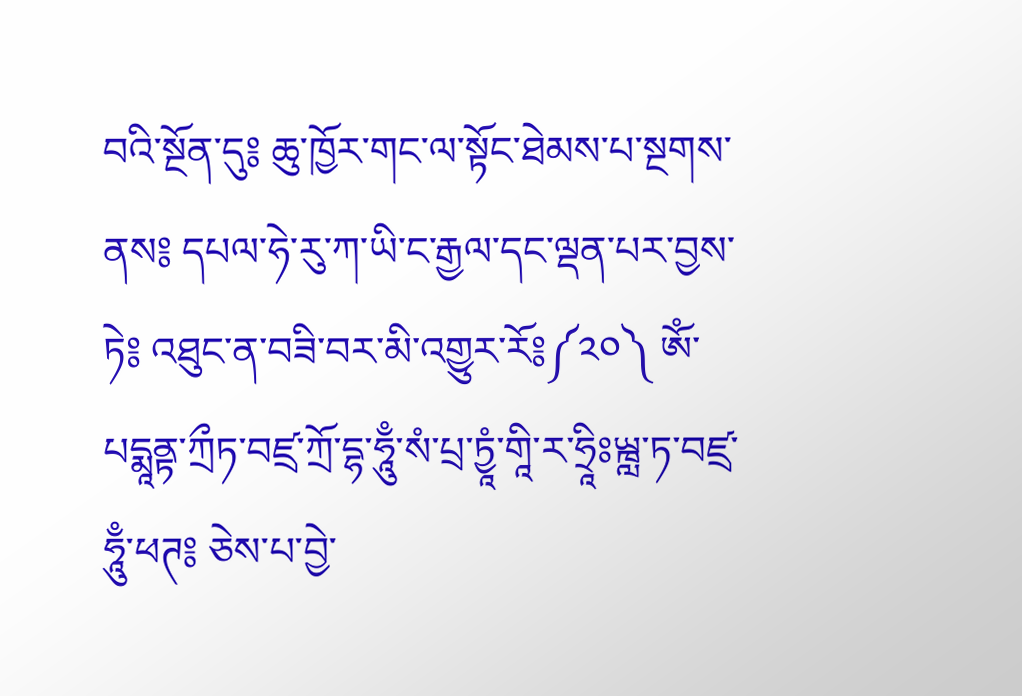བའི་སྔོན་དུ༔ ཆུ་ཁྱོར་གང་ལ་སྟོང་ཐེམས་པ་སྔགས་ནས༔ དཔལ་ཧེ་རུ་ཀ་ཡི་ང་རྒྱལ་དང་ལྡན་པར་བྱས་ཏེ༔ འཐུང་ན་བཟི་བར་མི་འགྱུར་རོ༔༼༢༠༽ ཨོཾ་པདྨཱནྟ་ཀྲྀཏ་བཛྲ་ཀྲོ་དྷ་ཧཱུྃ་སཾ་པྲ་ཏྱཱཾ་གཱི་ར་ཧྲཱིཿཡྑླ་ཏ་བཛྲ་ཧཱུྃ་ཕཊ༔ ཅེས་པ་བྱེ་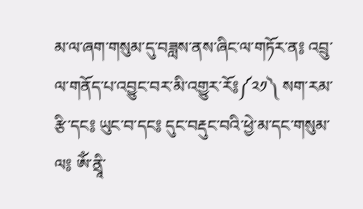མ་ལ་ཞག་གསུམ་དུ་བཟླས་ནས་ཞིང་ལ་གཏོར་ན༔ འབྲུ་ལ་གནོད་པ་འབྱུང་བར་མི་འགྱུར་རོ༔༼༢༡༽ སག་རམ་རྩི་དང༔ ཡུང་བ་དང༔ དུང་བརྡུང་བའི་ཕྱེ་མ་དང་གསུམ་ལ༔ ཨོཾ་ནྲཱི་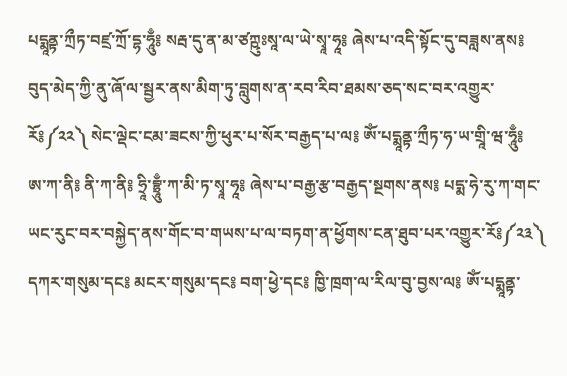པདྨཱནྟ་ཀྲྀཏ་བཛྲ་ཀྲོ་དྷ་ཧཱུྃ༔ སརྦ་དུ་ན་མ་ཙཀྵུཿསཱ་ལ་ཡེ་སྭཱ་ཧཱ༔ ཞེས་པ་འདི་སྟོང་དུ་བཟླས་ནས༔ བུད་མེད་ཀྱི་ནུ་ཞོ་ལ་སྦྱར་ནས་མིག་ཏུ་བླུགས་ན་རབ་རིབ་ཐམས་ཅད་སང་བར་འགྱུར་རོ༔༼༢༢༽ སེང་ལྡེང་ངམ་ཟངས་ཀྱི་ཕུར་པ་སོར་བརྒྱད་པ་ལ༔ ཨོཾ་པདྨཱནྟ་ཀྲྀཏ་ཧ་ཡ་གྲཱི་ཝ་ཧཱུྃ༔ ཨ་ཀ་ནི༔ ནི་ཀ་ནི༔ ཧྲཱི་བྷྲཱུྃ་ཀ་མི་ཏ་སྭཱ་ཧཱ༔ ཞེས་པ་བརྒྱ་རྩ་བརྒྱད་སྔགས་ནས༔ པདྨ་ཧེ་རུ་ཀ་གང་ཡང་རུང་བར་བསྐྱེད་ནས་གོང་བ་གཡས་པ་ལ་བཏག་ན་ཕྱོགས་ངན་ཐུབ་པར་འགྱུར་རོ༔༼༢༣༽ དཀར་གསུམ་དང༔ མངར་གསུམ་དང༔ བག་ཕྱེ་དང༔ ཁྱི་ཁྲག་ལ་རིལ་བུ་བྱས་ལ༔ ཨོཾ་པདྨཱནྟ་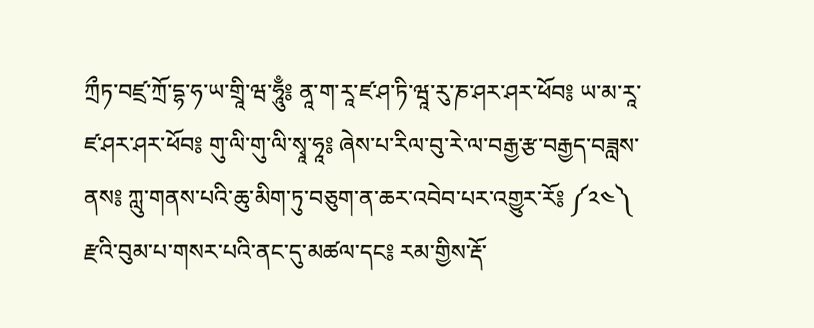ཀྲྀཏ་བཛྲ་ཀྲོ་དྷ་ཧ་ཡ་གྲཱི་ཝ་ཧཱུྃ༔ ནཱ་ག་རཱ་ཛ་ཤ་ཏི་ཝཱ་རུ་ཎ་ཤར་ཤར་ཕོབ༔ ཡ་མ་རཱ་ཛ་ཤར་ཤར་ཕོབ༔ གུ་ལི་གུ་ལི་སྭཱ་ཧཱ༔ ཞེས་པ་རིལ་བུ་རེ་ལ་བརྒྱ་རྩ་བརྒྱད་བཟླས་ནས༔ ཀླུ་གནས་པའི་ཆུ་མིག་ཏུ་བཅུག་ན་ཆར་འབེབ་པར་འགྱུར་རོ༔ ༼༢༤༽ རྫའི་བུམ་པ་གསར་པའི་ནང་དུ་མཚལ་དང༔ རམ་གྱིས་རྡོ་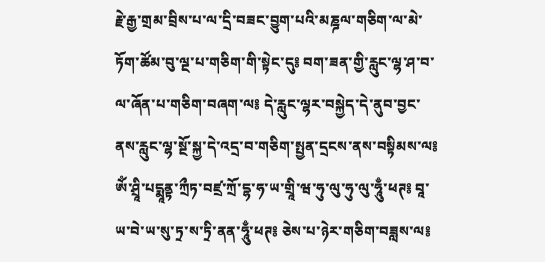རྗེ་རྒྱ་གྲམ་བྲིས་པ་ལ་དྲི་བཟང་བྱུག་པའི་མཎྜལ་གཅིག་ལ་མེ་ཏོག་ཚོམ་བུ་ལྔ་པ་གཅིག་གི་སྟེང་དུ༔ བག་ཟན་གྱི་རླུང་ལྷ་ཤ་བ་ལ་ཞོན་པ་གཅིག་བཞག་ལ༔ དེ་རླུང་ལྷར་བསྐྱེད་དེ་ནུབ་བྱང་ནས་རླུང་ལྷ་སྔོ་སྐྱ་དེ་འདྲ་བ་གཅིག་སྤྱན་དྲངས་ནས་བསྟིམས་ལ༔ ཨོཾ་ཤྲཱི་པདྨཱནྟ་ཀྲྀཏ་བཛྲ་ཀྲོ་དྷ་ཧ་ཡ་གྲཱི་ཝ་ཧུ་ལུ་ཧུ་ལུ་ཧཱུྃ་ཕཊ༔ བཱ་ཡ་བེ་ཡ་སུ་ཏྲ་ས་ཏྲི་ནན་ཧཱུྃ་ཕཊ༔ ཅེས་པ་ཉེར་གཅིག་བཟླས་ལ༔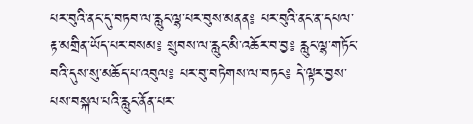པར་བུའི་ནང་དུ་བཏབ་ལ་རླུང་ལྷ་པར་བུས་མནན༔ པར་བུའི་ནང་ན་དཔལ་རྟ་མགྲིན་ཡོད་པར་བསམ༔ སྲུབས་ལ་རླུང་མི་འཆོར་བ་བྱ༔ རླུང་ལྷ་གཏོང་བའི་དུས་སུ་མཆོད་པ་འབུལ༔ པར་བུ་བཏེགས་ལ་བཏང༔ དེ་ལྟར་བྱས་པས་བསྐལ་པའི་རླུང་ནོན་པར་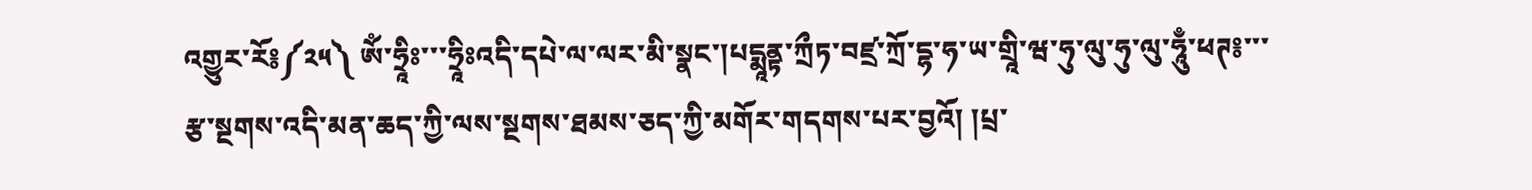འགྱུར་རོ༔༼༢༥༽ ཨོཾ་ཧྲཱིཿ་་་ཧྲཱིཿའདི་དཔེ་ལ་ལར་མི་སྣང་།པདྨཱནྟ་ཀྲྀཏ་བཛྲ་ཀྲོ་དྷ་ཧ་ཡ་གྲཱི་ཝ་ཧུ་ལུ་ཧུ་ལུ་ཧཱུྃ་ཕཊ༔་་་རྩ་སྔགས་འདི་མན་ཆད་ཀྱི་ལས་སྔགས་ཐམས་ཅད་ཀྱི་མགོར་གདགས་པར་བྱའོ། །པྲ་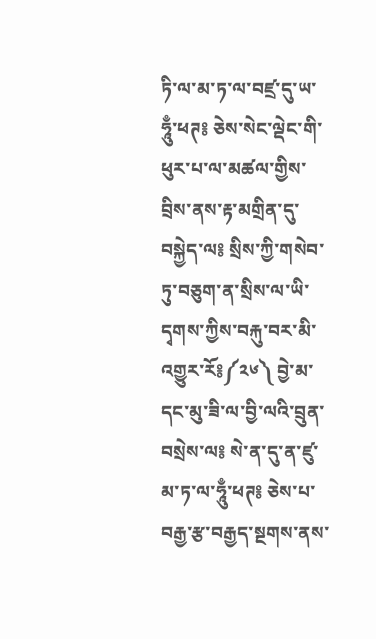ཏི་ལ་མ་ཏ་ལ་བཛྲ་དུ་ཡ་ཧཱུྃ་ཕཊ༔ ཅེས་སེང་ལྡེང་གི་ཕུར་པ་ལ་མཚལ་གྱིས་བྲིས་ནས་རྟ་མགྲིན་དུ་བསྐྱེད་ལ༔ སྲིས་ཀྱི་གསེབ་ཏུ་བཅུག་ན་སྲིས་ལ་ཡི་དྭགས་ཀྱིས་བརྐུ་བར་མི་འགྱུར་རོ༔༼༢༦༽ བྱེ་མ་དང་མུ་ཟི་ལ་བྱི་ལའི་བྲུན་བསྲེས་ལ༔ སེ་ན་དུ་ན་ཛུ་མ་ཏ་ལ་ཧཱུྃ་ཕཊ༔ ཅེས་པ་བརྒྱ་རྩ་བརྒྱད་སྔགས་ནས་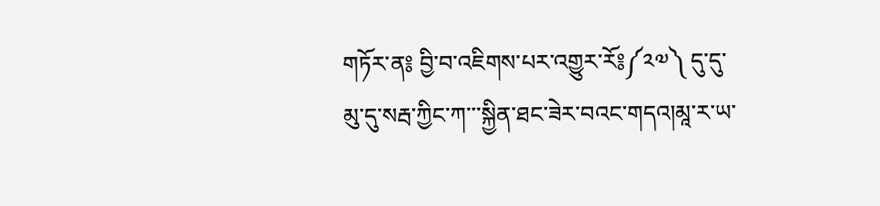གཏོར་ན༔ བྱི་བ་འཇིགས་པར་འགྱུར་རོ༔༼༢༧༽ དུ་དུ་མུ་དུ་སརྦ་ཀྱིང་ཀ་་་སྐྱིན་ཐང་ཟེར་བའང་གདའ།མཱ་ར་ཡ་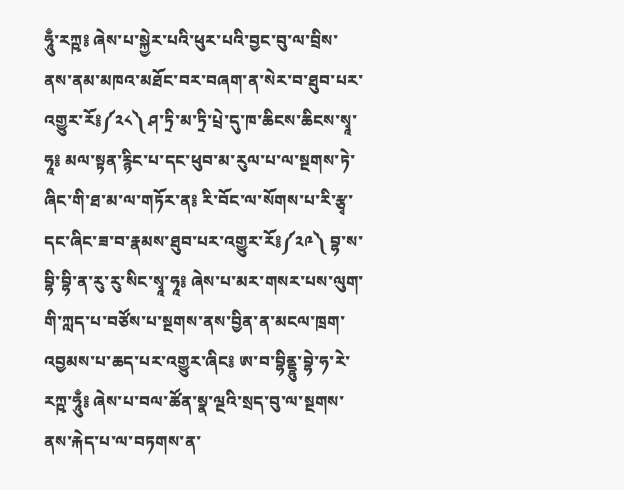ཧཱུྃ་རཀྵ༔ ཞེས་པ་སྐྱེར་པའི་ཕུར་པའི་བྱང་བུ་ལ་བྲིས་ནས་ནམ་མཁའ་མཐོང་བར་བཞག་ན་སེར་བ་ཐུབ་པར་འགྱུར་རོ༔༼༢༨༽ ཤ་ཏྲི་མ་ཏྲི་པྲེ་དུ་ཁ་ཆིངས་ཆིངས་སྭཱ་ཧཱ༔ མལ་སྟན་རྙིང་པ་དང་ཕུབ་མ་རུལ་པ་ལ་སྔགས་ཏེ་ཞིང་གི་ཐ་མ་ལ་གཏོར་ན༔ རི་བོང་ལ་སོགས་པ་རི་རྩྭ་དང་ཞིང་ཟ་བ་རྣམས་ཐུབ་པར་འགྱུར་རོ༔༼༢༩༽ བྷ་ས་བྷི་བྷི་ན་རུ་རུ་སིང་སྭཱ་ཧཱ༔ ཞེས་པ་མར་གསར་པས་ལུག་གི་ཀླད་པ་བཙོས་པ་སྔགས་ནས་བྱིན་ན་མངལ་ཁྲག་འབྱམས་པ་ཆད་པར་འགྱུར་ཞིང༔ ཨ་བ་བྷིནྡྷུ་བྷེ་ཧ་རེ་རཀྵ་ཧཱུྃ༔ ཞེས་པ་བལ་ཚོན་སྣ་ལྔའི་སྲད་བུ་ལ་སྔགས་ནས་རྐེད་པ་ལ་བཏགས་ན་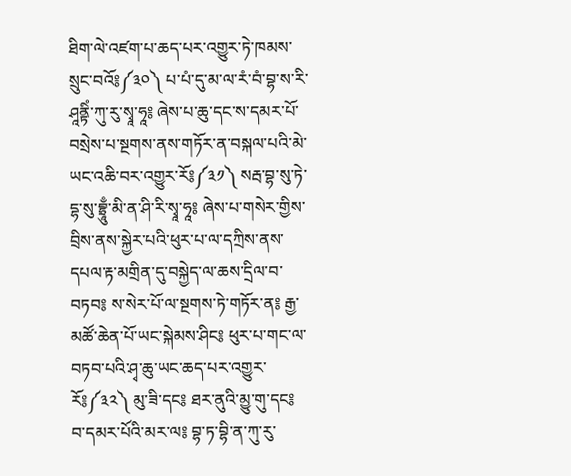ཐིག་ལེ་འཛག་པ་ཆད་པར་འགྱུར་ཏེ་ཁམས་སྲུང་བའོ༔༼༣༠༽ པ་པཾ་དུ་མ་ལ་རཾ་བཾ་བྷ་ས་རི་ཤཱནྟིཾ་ཀུ་རུ་སྭཱ་ཧཱ༔ ཞེས་པ་ཆུ་དང་ས་དམར་པོ་བསྲེས་པ་སྔགས་ནས་གཏོར་ན་བསྐལ་པའི་མེ་ཡང་འཆི་བར་འགྱུར་རོ༔༼༣༡༽ སརྦ་བྷ་སུ་ཏེ་དྷ་སུ་བྷྲཱུྃ་མི་ན་ཤི་རི་སྭཱ་ཧཱ༔ ཞེས་པ་གསེར་གྱིས་བྲིས་ནས་སྐྱེར་པའི་ཕུར་པ་ལ་དཀྲིས་ནས་དཔལ་རྟ་མགྲིན་དུ་བསྐྱེད་ལ་ཆས་དྲིལ་བ་བཏབ༔ ས་སེར་པོ་ལ་སྔགས་ཏེ་གཏོར་ན༔ རྒྱ་མཚོ་ཆེན་པོ་ཡང་སྐེམས་ཤིང༔ ཕུར་པ་གང་ལ་བཏབ་པའི་ཤྭ་ཆུ་ཡང་ཆད་པར་འགྱུར་རོ༔༼༣༢༽ མུ་ཟི་དང༔ ཐར་ནུའི་མྱུ་གུ་དང༔ བ་དམར་པོའི་མར་ལ༔ བྷ་ཏ་བྷི་ན་ཀུ་རུ་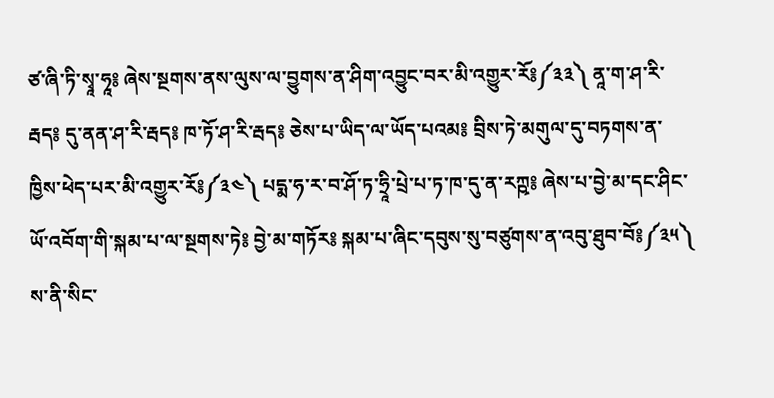ཙ་ཞི་ཏི་སྭཱ་ཧཱ༔ ཞེས་སྔགས་ནས་ལུས་ལ་བྱུགས་ན་ཤིག་འབྱུང་བར་མི་འགྱུར་རོ༔༼༣༣༽ ནཱ་ག་ཤ་རི་རྦད༔ དུ་ནན་ཤ་རི་རྦད༔ ཁ་ཏོ་ཤ་རི་རྦད༔ ཅེས་པ་ཡིད་ལ་ཡོད་པའམ༔ བྲིས་ཏེ་མགུལ་དུ་བཏགས་ན་ཁྱིས་ཕེད་པར་མི་འགྱུར་རོ༔༼༣༤༽ པདྨ་ཧ་ར་བ་ཤོ་ཏ་ཧྲཱི་པྲེ་པ་ཏ་ཁ་དུ་ན་རཀྵ༔ ཞེས་པ་བྱེ་མ་དང་ཤིང་ཡོ་འབོག་གི་སྐམ་པ་ལ་སྔགས་ཏེ༔ བྱེ་མ་གཏོར༔ སྐམ་པ་ཞིང་དབུས་སུ་བཙུགས་ན་འབུ་ཐུབ་བོ༔༼༣༥༽ ས་ནི་སིང་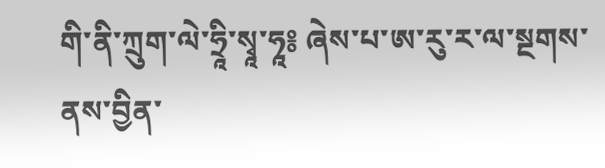གི་ནི་ཀྲུག་ལེ་ཧྲཱི་སྭཱ་ཧཱ༔ ཞེས་པ་ཨ་རུ་ར་ལ་སྔགས་ནས་བྱིན་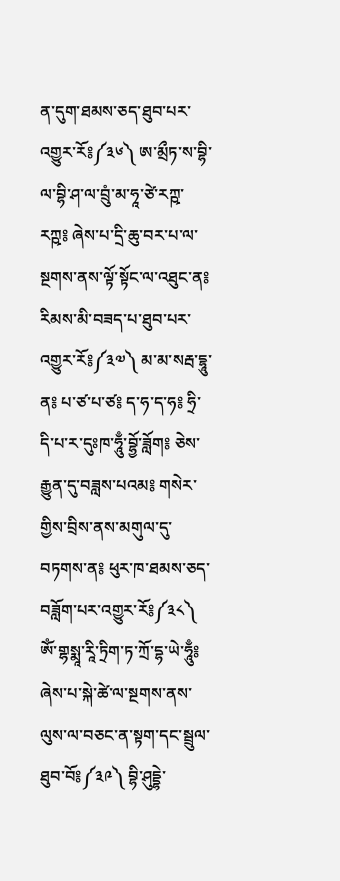ན་དུག་ཐམས་ཅད་ཐུབ་པར་འགྱུར་རོ༔༼༣༦༽ ཨ་མྲྀཏ་ས་བྷི་ལ་བྷི་ཤ་ལ་བྲུཾ་མ་ཧཱ་ཙེ་རཀྵ་རཀྵ༔ ཞེས་པ་དྲི་ཆུ་བར་པ་ལ་སྔགས་ནས་ལྟོ་སྟོང་ལ་འཐུང་ན༔ རིམས་མི་བཟད་པ་ཐུབ་པར་འགྱུར་རོ༔༼༣༧༽ མ་མ་སརྦ་དྷཱུ་ན༔ པ་ཙ་པ་ཙ༔ ད་ཧ་ད་ཧ༔ ཧྲི་དི་པ་ར་དུཿཁ་ཧཱུྃ་བྷྱོ་ཟློག༔ ཅེས་རྒྱུན་དུ་བཟླས་པའམ༔ གསེར་གྱིས་བྲིས་ནས་མགུལ་དུ་བཏགས་ན༔ ཕུར་ཁ་ཐམས་ཅད་བཟློག་པར་འགྱུར་རོ༔༼༣༨༽ ཨོཾ་གྷསྨཱ་རཱི་ཏྲིག་ཏ་ཀྲོ་དྷ་ཡེ་ཧཱུྃ༔ ཞེས་པ་སྐེ་ཚེ་ལ་སྔགས་ནས་ལུས་ལ་བཅང་ན་སྟག་དང་སྦྲུལ་ཐུབ་བོ༔༼༣༩༽ བྷི་ཤུདྡྷེ་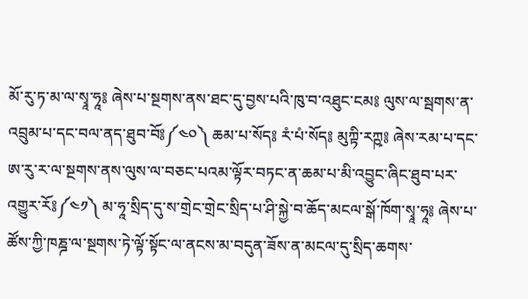མོ་རུ་ཏ་མ་ལ་སྭཱ་ཧཱ༔ ཞེས་པ་སྔགས་ནས་ཐང་དུ་བྱས་པའི་ཁུ་བ་འཐུང་ངམ༔ ལུས་ལ་སྦགས་ན་འབྲུམ་པ་དང་བལ་ནད་ཐུབ་བོ༔༼༤༠༽ ཆམ་པ་སོད༔ རཾ་པཾ་སོད༔ མུཀྟི་རཀྵ༔ ཞེས་རམ་པ་དང་ཨ་རུ་ར་ལ་སྔགས་ནས་ལུས་ལ་བཅང་པའམ་ལྟོར་བཏང་ན་ཆམ་པ་མི་འབྱུང་ཞིང་ཐུབ་པར་འགྱུར་རོ༔༼༤༡༽ མ་ཧཱ་སྲིད་དུ་ས་གྲེང་གྲེང་སྲིད་པ་ཤི་སྐྱེ་བ་ཆོད་མངལ་སྒོ་ཁོག་སྭཱ་ཧཱ༔ ཞེས་པ་ཚོས་ཀྱི་ཁཎྜ་ལ་སྔགས་ཏེ་ལྟོ་སྟོང་ལ་ནངས་མ་བདུན་ཟོས་ན་མངལ་དུ་སྲིད་ཆགས་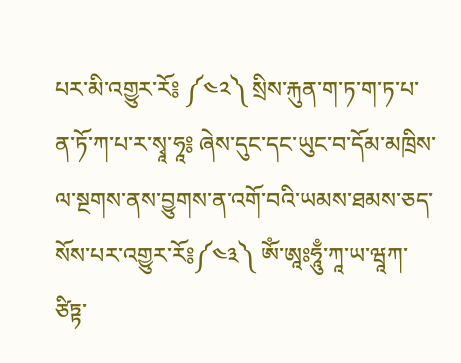པར་མི་འགྱུར་རོ༔ ༼༤༢༽ སྲིས་རྐུན་ག་ཏ་ག་ཏ་པ་ན་ཏོ་ཀ་པ་ར་སྭཱ་ཧཱ༔ ཞེས་དུང་དང་ཡུང་བ་དོམ་མཁྲིས་ལ་སྔགས་ནས་བྱུགས་ན་འགོ་བའི་ཡམས་ཐམས་ཅད་སོས་པར་འགྱུར་རོ༔༼༤༣༽ ཨོཾ་ཨཱཿཧཱུྃ་ཀཱ་ཡ་ཝཱཀ་ཙིཏྟ་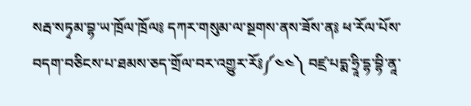སརྦ་སཏྭམ་བྷ་ཡ་ཁྲོལ་ཁྲོལ༔ དཀར་གསུམ་ལ་སྔགས་ནས་ཟོས་ན༔ ཕ་རོལ་པོས་བདག་བཅིངས་པ་ཐམས་ཅད་གྲོལ་བར་འགྱུར་རོ༔༼༤༤༽ བཛྲ་པདྨ་ཧྲཱི་དྷ་བྷི་ནཱ་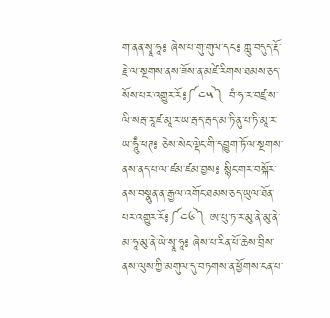ག་ནན་སྭཱ་ཧཱ༔ ཞེས་པ་གུ་གུལ་དང༔ ཀླུ་བདུད་རྡོ་རྗེ་ལ་སྔགས་ནས་ཟོས་ན་མཛེ་རིགས་ཐམས་ཅད་སོས་པར་འགྱུར་རོ༔༼༤༥༽ བཾ་ཧ་ར་བཛྲ་ས་ལི་སརྦ་རཱ་ཛ་མཱ་ར་ཡ་རྦད་རྦད་མ་ཏི་ནུ་པ་ཏི་མཱ་ར་ཡ་ཧཱུྃ་ཕཊ༔ ཅེས་སེང་ལྡེང་གི་དབྱུག་ཏོ་ལ་སྔགས་ནས་ནད་པ་ལ་ཛམ་ཛམ་བྱས༔ སྙིང་གར་བསྐོར་ནས་བསྣུན་ན་རྒྱལ་འགོང་ཐམས་ཅད་ཡུལ་ཐོན་པར་འགྱུར་རོ༔༼༤༦༽ ཨ་པུ་ཏ་ར་མུ་ནེ་མུ་ནེ་མ་ཧཱ་མུ་ནེ་ཡེ་སྭཱ་ཧཱ༔ ཞེས་པ་རིན་པོ་ཆེས་བྲིས་ནས་ལུས་ཀྱི་མགུལ་དུ་བཏགས་ན་ཕྱོགས་ངན་པ་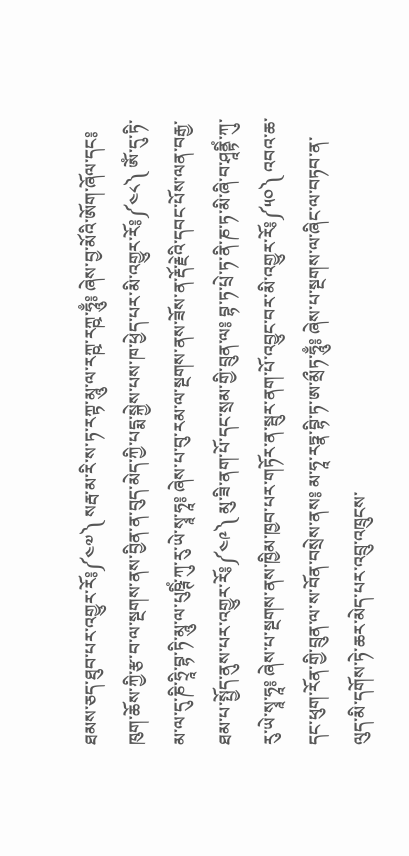ཐམས་ཅད་ཐུབ་པར་འགྱུར་རོ༔༼༤༧༽ སརྦ་མ་རི་ས་ཏ་རཀྟ་མཱུ་ལ་རཀྵ་རཀྵ་ཧཱུྃ༔ ཞེས་བྱ་མོའི་ཨོག་ཞོལ་དང༔ ཁུག་ཆོས་ཀྱི་རྩ་བ་ལ་སྔགས་ནས་བྱིན་ན་བུད་མེད་ཀྱི་པདྨ་སྐྱེས་པས་ཁ་ཕྱེད་པར་མི་འགྱུར་རོ༔༼༤༨༽ ཨོཾ་དུ་ཏི་མ་ལ་དུ་ཎི་ཧྲཱི་བྷ་ཏི་མཱུ་ལ་པུཥྚིཾ་ཀུ་རུ་ཡེ་སྭཱ་ཧཱ༔ ཞེས་པ་བུ་རམ་ལ་སྔགས་ནས་ཟོས་ན་རྡོ་རྗེའི་དབང་པོས་ལན་བརྒྱ་ཐམ་པ་སྤྱོད་ནུས་པར་འགྱུར་རོ༔༼༤༩༽ མུ་ཟི་ནག་པོ་དང་སྲམ་གྱི་བྲུན་ལ༔ བྷ་ཏ་པྲེ་ཏ་ནི་ཎ་ཏ་མི་ཞི་བ་ཤཱནྟིཾ་ཀུ་རུ་ཡེ་སྭཱ་ཧཱ༔ ཞེས་པ་སྔགས་ནས་ཁྱིམ་ཁྱབ་པར་གཏོར་ན་སྦུར་ནག་པོ་འབྱུང་བར་མི་འགྱུར་རོ༔༼༥༠༽ འབའ་ཆ་དང་ཕུག་རོན་གྱི་བྲུན་ལ་ས་བོན་བསྲེས་ནས༔ མ་ཧཱ་རཏྣ་བྷི་ཏ་ཨ་མྲྀཏ་ཧཱུྃ༔ ཞེས་པ་སྔགས་ལ་ཞིང་ལ་བཏབ་ན་ལུད་མི་དགོས་ཏེ་ཆར་མེད་པར་འབྲུ་འཁྲུངས་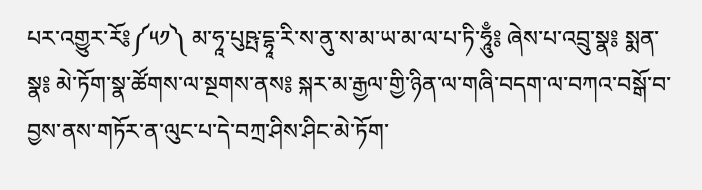པར་འགྱུར་རོ༔༼༥༡༽ མ་ཧཱ་པུཥྤ་དྷཱ་རི་ས་ནུ་ས་མ་ཡ་མ་ལ་པ་ཏི་ཧཱུྃ༔ ཞེས་པ་འབྲུ་སྣ༔ སྨན་སྣ༔ མེ་ཏོག་སྣ་ཚོགས་ལ་སྔགས་ནས༔ སྐར་མ་རྒྱལ་གྱི་ཉིན་ལ་གཞི་བདག་ལ་བཀའ་བསྒོ་བ་བྱས་ནས་གཏོར་ན་ལུང་པ་དེ་བཀྲ་ཤིས་ཤིང་མེ་ཏོག་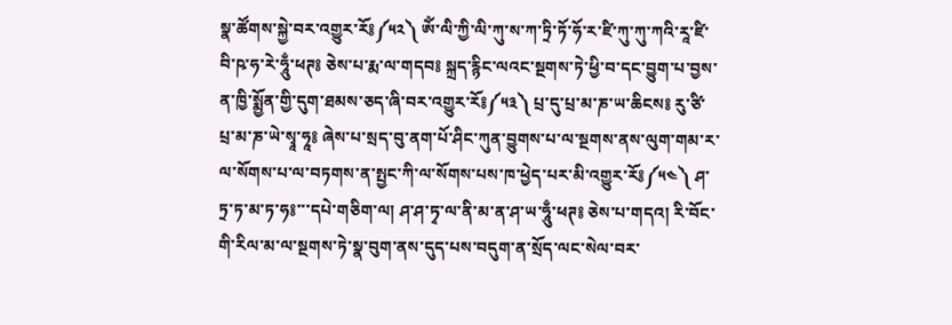སྣ་ཚོགས་སྐྱེ་བར་འགྱུར་རོ༔༼༥༢༽ ཨོཾ་ལི་ཀྱི་ལི་ཀུ་ས་ཀ་ཏྲི་ཏོ་ཧོ་ར་ཛི་ཀུ་ཀུ་ཀའི་རཱ་ཛི་བི་ཥ་ཧ་རེ་ཧཱུྃ་ཕཊ༔ ཅེས་པ་རྨ་ལ་གདབ༔ སྐྲད་རྙིང་ལའང་སྔགས་ཏེ་ཕྱི་བ་དང་བྱུག་པ་བྱས་ན་ཁྱི་སྨྱོན་གྱི་དུག་ཐམས་ཅད་ཞི་བར་འགྱུར་རོ༔༼༥༣༽ པྲ་དུ་པྲ་མ་ཎ་ཡ་ཆིངས༔ རུ་ཙི་པྲ་མ་ཎ་ཡེ་སྭཱ་ཧཱ༔ ཞེས་པ་སྲད་བུ་ནག་པོ་ཤིང་ཀུན་བྱུགས་པ་ལ་སྔགས་ནས་ལུག་གམ་ར་ལ་སོགས་པ་ལ་བཏགས་ན་སྤྱང་ཀི་ལ་སོགས་པས་ཁ་ཕྱེད་པར་མི་འགྱུར་རོ༔༼༥༤༽ ཤ་ཏྲ་ཏ་མ་ཏ་ཧ༔་་་དཔེ་གཅིག་ལ། ཤ་ཤ་ཏྭ་ལ་ནི་མ་ན་ཤ་ཡ་ཧཱུྃ་ཕཊ༔ ཅེས་པ་གདའ། རི་བོང་གི་རིལ་མ་ལ་སྔགས་ཏེ་སྣ་བུག་ནས་དུད་པས་བདུག་ན་སྲོད་ལང་སེལ་བར་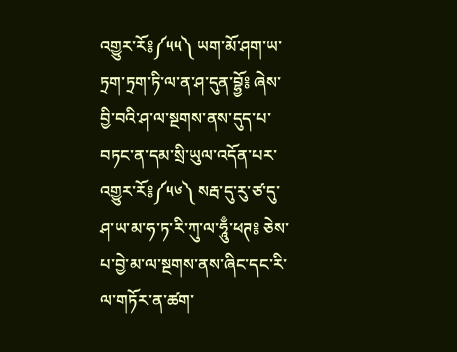འགྱུར་རོ༔༼༥༥༽ ཡག་མོ་ཤག་ཡ་ཏྲག་ཏྲག་ཏི་ལ་ན་ཤ་དུན་བྷྱོ༔ ཞེས་བྱི་བའི་ཤ་ལ་སྔགས་ནས་དུད་པ་བཏང་ན་དམ་སྲི་ཡུལ་འདོན་པར་འགྱུར་རོ༔༼༥༦༽ སརྦ་དུ་རུ་ཙ་དུ་ཤ་ཡ་མ་ཧ་ཏ་རི་ཀུ་ལ་ཧཱུྃ་ཕཊ༔ ཅེས་པ་བྱེ་མ་ལ་སྔགས་ནས་ཞིང་དང་རི་ལ་གཏོར་ན་ཚག་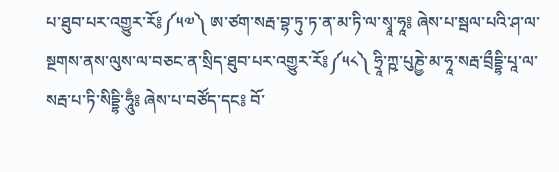པ་ཐུབ་པར་འགྱུར་རོ༔༼༥༧༽ ཨ་ཙག་སརྦ་བྷ་ཏུ་ཏ་ན་མ་ཏི་ལ་སྭཱ་ཧཱ༔ ཞེས་པ་སྦལ་པའི་ཤ་ལ་སྔགས་ནས་ལུས་ལ་བཅང་ན་སྲིད་ཐུབ་པར་འགྱུར་རོ༔༼༥༨༽ ཧྲཱི་ཀྵ་པུཎྱེ་མ་ཧཱ་སརྦ་བྲྀདྡྷི་པཱ་ལ་སརྦ་པ་ཏི་སིདྡྷི་ཧཱུྃ༔ ཞེས་པ་བཙོད་དང༔ བོ་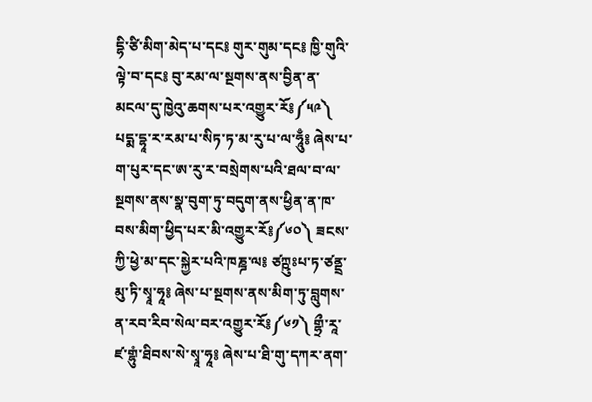དྷི་ཙི་མིག་མེད་པ་དང༔ གུར་གུམ་དང༔ ཁྱི་གུའི་ལྟེ་བ་དང༔ བུ་རམ་ལ་སྔགས་ནས་བྱིན་ན་མངལ་དུ་ཁྱེའུ་ཆགས་པར་འགྱུར་རོ༔༼༥༩༽ པདྨ་དྷཱ་ར་རམ་པ་སིཏ་ཏ་མ་རུ་པ་ལ་ཧཱུྃ༔ ཞེས་པ་ག་པུར་དང་ཨ་རུ་ར་བསྲེགས་པའི་ཐལ་བ་ལ་སྔགས་ནས་སྣ་བུག་ཏུ་བདུག་ནས་ཕྱིན་ན་ཁ་བས་མིག་ཕྱིད་པར་མི་འགྱུར་རོ༔༼༦༠༽ ཟངས་ཀྱི་ཕྱེ་མ་དང་སྐྱེར་པའི་ཁཎྜ་ལ༔ ཙཀྵུཿཔ་ཏ་ཙནྡྲ་མུ་ཏི་སྭཱ་ཧཱ༔ ཞེས་པ་སྔགས་ནས་མིག་ཏུ་བླུགས་ན་རབ་རིབ་སེལ་བར་འགྱུར་རོ༔༼༦༡༽ གྷྲྀ་རཱ་ཛ་གྷུཾ་ཐིབས་སེ་སྭཱ་ཧཱ༔ ཞེས་པ་ཐི་གུ་དཀར་ནག་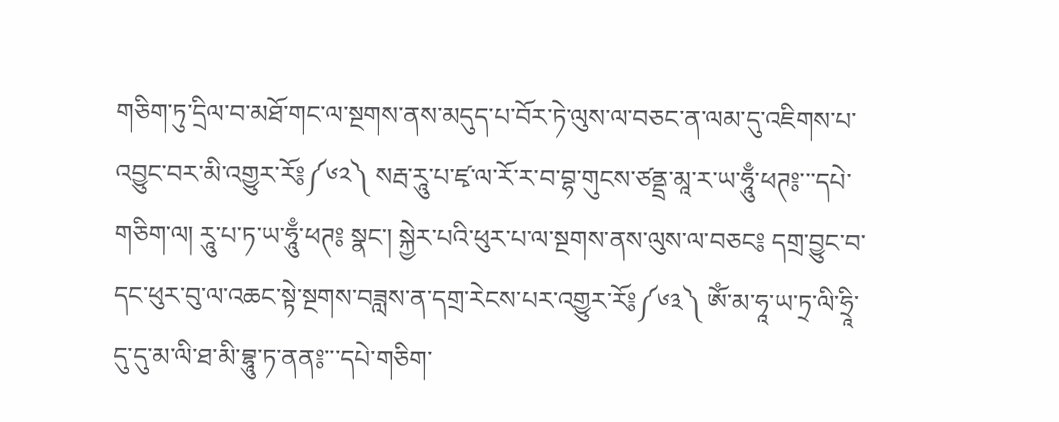གཅིག་ཏུ་དྲིལ་བ་མཐོ་གང་ལ་སྔགས་ནས་མདུད་པ་བོར་ཏེ་ལུས་ལ་བཅང་ན་ལམ་དུ་འཇིགས་པ་འབྱུང་བར་མི་འགྱུར་རོ༔༼༦༢༽ སརྦ་རཱུ་པ་ཛྭ་ལ་རོ་ར་བ་བྷ་གུངས་ཙནྡྲ་མཱ་ར་ཡ་ཧཱུྃ་ཕཊ༔་་་དཔེ་གཅིག་ལ། རཱུ་པ་ཏ་ཡ་ཧཱུྃ་ཕཊ༔ སྣང་། སྐྱེར་པའི་ཕུར་པ་ལ་སྔགས་ནས་ལུས་ལ་བཅང༔ དགྲ་བྱུང་བ་དང་ཕུར་བུ་ལ་འཆང་སྟེ་སྔགས་བཟླས་ན་དགྲ་རེངས་པར་འགྱུར་རོ༔༼༦༣༽ ཨོཾ་མ་ཧཱ་ཡ་ཏྲ་ལི་ཧྲཱི་དུ་དུ་མ་ལི་ཐ་མི་བྷཱུ་ཏ་ནན༔་་་དཔེ་གཅིག་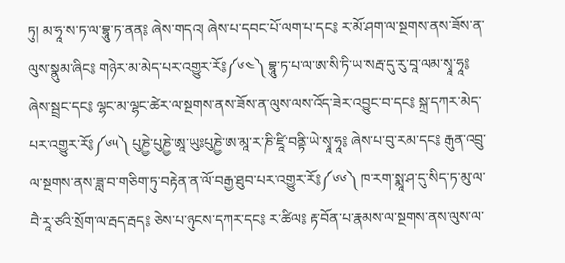ཏུ། མ་ཧཱ་ས་ཏ་ལ་བྷཱུ་ཏ་ནན༔ ཞེས་གདའ། ཞེས་པ་དབང་པོ་ལག་པ་དང༔ ར་མོ་ཤག་ལ་སྔགས་ནས་ཟོས་ན་ལུས་སྣུམ་ཞིང༔ གཉེར་མ་མེད་པར་འགྱུར་རོ༔༼༦༤༽ བྷཱུ་ཏ་པ་ལ་ཨ་སི་ཏི་ཡ་སརྦ་དུ་རུ་བཱ་ལམ་སྭཱ་ཧཱ༔ ཞེས་སྦྲང་དང༔ ལྷང་མ་ལྷང་ཚེར་ལ་སྔགས་ནས་ཟོས་ན་ལུས་ལས་འོད་ཟེར་འབྱུང་བ་དང༔ སྐྲ་དཀར་མེད་པར་འགྱུར་རོ༔༼༦༥༽ པུཎྱེ་པུཎྱེ་ཨཱ་ཡུཿཔུཎྱེ་ཨ་མཱ་ར་ཎི་ཛཱི་བནྟི་ཡེ་སྭཱ་ཧཱ༔ ཞེས་པ་བུ་རམ་དང༔ རྒུན་འབྲུ་ལ་སྔགས་ནས་ཟླ་བ་གཅིག་ཏུ་བརྟེན་ན་ལོ་བརྒྱ་ཐུབ་པར་འགྱུར་རོ༔༼༦༦༽ ཁ་རག་སྨཱ་ཤ་དུ་སིད་ཏ་མུ་ལ་བཻ་རཱ་ཙའི་སྲོག་ལ་རྦད་རྦད༔ ཅེས་པ་ཉུངས་དཀར་དང༔ ར་ཚིལ༔ རྟ་བོན་པ་རྣམས་ལ་སྔགས་ནས་ལུས་ལ་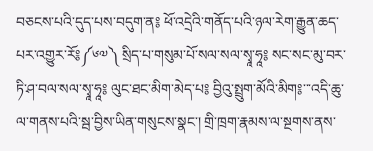བཅངས་པའི་དུད་པས་བདུག་ན༔ ཕོ་འདྲེའི་གནོད་པའི་ཉལ་རེག་རྒྱུན་ཆད་པར་འགྱུར་རོ༔༼༦༧༽ སྲིད་པ་གསུམ་པོ་སལ་སལ་སྭཱ་ཧཱ༔ སང་སང་མུ་བར་ཏི་ཤ་བལ་སལ་སྭཱ་ཧཱ༔ ལུང་ཐང་མིག་མེད་པ༔ བྱིའུ་སྤྲུག་མོའི་མིག༔་་་འདི་ཆུ་ལ་གནས་པའི་སྦ་བྱིས་ཡིན་གསུངས་སྣང་། གྲི་ཁྲག་རྣམས་ལ་སྔགས་ནས་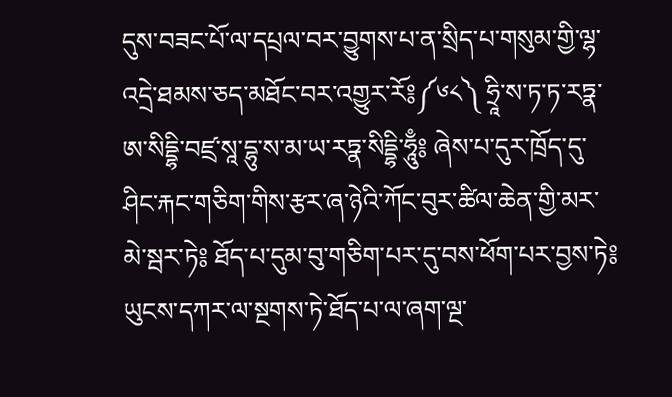དུས་བཟང་པོ་ལ་དཔྲལ་བར་བྱུགས་པ་ན་སྲིད་པ་གསུམ་གྱི་ལྷ་འདྲེ་ཐམས་ཅད་མཐོང་བར་འགྱུར་རོ༔༼༦༨༽ ཧྲཱི་ས་ཏ་ཏ་རཏྣ་ཨ་སིདྡྷི་བཛྲ་སཱ་དྷུ་ས་མ་ཡ་རཏྣ་སིདྡྷི་ཧཱུྃ༔ ཞེས་པ་དུར་ཁྲོད་དུ་ཤིང་རྐང་གཅིག་གིས་རྩར་ཞ་ཉེའི་ཀོང་བུར་ཚིལ་ཆེན་གྱི་མར་མེ་སྦར་ཏེ༔ ཐོད་པ་དུམ་བུ་གཅིག་པར་དུ་བས་ཕོག་པར་བྱས་ཏེ༔ ཡུངས་དཀར་ལ་སྔགས་ཏེ་ཐོད་པ་ལ་ཞག་ལྔ་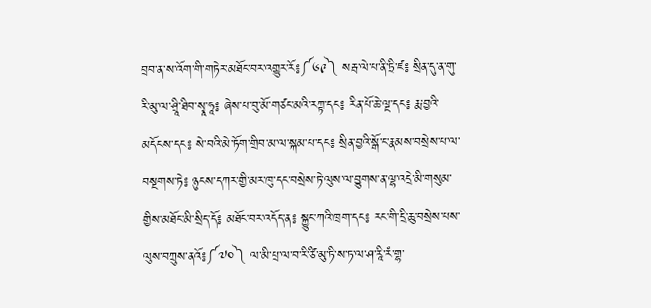བྲབ་ན་ས་འོག་གི་གཏེར་མཐོང་བར་འགྱུར་རོ༔༼༦༩༽ སརྦ་ལེ་པ་ནི་ཏྲི་ཛ༔ སྲིན་དུ་ན་གུ་རི་མུ་ལ་ཤྲཱི་ཐིབ་སྭཱ་ཧཱ༔ ཞེས་པ་བུ་མོ་གཙང་མའི་རཀྟ་དང༔ རིན་པོ་ཆེ་ལྔ་དང༔ རྨ་བྱའི་མདོངས་དང༔ སེ་བའི་མེ་ཏོག་གྲིབ་མ་ལ་སྐམ་པ་དང༔ སྲིན་བྱའི་སྒོ་ང་རྣམས་བསྲེས་པ་ལ་བསྔགས་ཏེ༔ ཉུངས་དཀར་གྱི་མར་ཁུ་དང་བསྲེས་ཏེ་ལུས་ལ་བྱུགས་ན་ལྷ་འདྲེ་མི་གསུམ་གྱིས་མཐོང་མི་སྲིད་དོ༔ མཐོང་བར་འདོད་ན༔ སྐྱུང་ཀའི་ཁྲག་དང༔ རང་གི་དྲི་ཆུ་བསྲེས་པས་ལུས་བཀྲུས་ནའོ༔༼༧༠༽ ལ་མི་པྲ་ལ་བ་རི་ཙི་མུ་ཏི་ས་ཏ་ལ་ཤ་རཱི་རཾ་གྷ་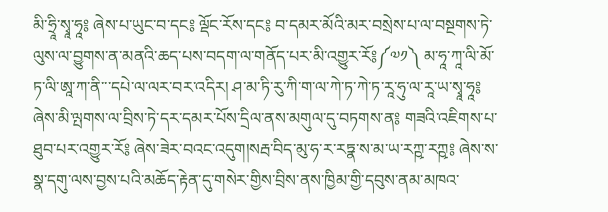མི་ཧྲཱི་སྭཱ་ཧཱ༔ ཞེས་པ་ཡུང་བ་དང༔ ལྡོང་རོས་དང༔ བ་དམར་མོའི་མར་བསྲེས་པ་ལ་བསྔགས་ཏེ་ལུས་ལ་བྱུགས་ན་མནའི་ཆད་པས་བདག་ལ་གནོད་པར་མི་འགྱུར་རོ༔༼༧༡༽ མ་ཧཱ་ཀཱ་ལི་མོ་ཏ་ལི་ཨཱ་ཀ་ནི་་་དཔེ་ལ་ལར་བར་འདིར། ཤ་མ་ཏི་རུ་ཀི་ག་ལ་ཀེ་ཏ་ཀེ་ཏ་རཱ་ཧུ་ལ་རཱ་ཡ་སྭཱ་ཧཱ༔ ཞེས་མི་ལྤགས་ལ་བྲིས་ཏེ་དར་དམར་པོས་དྲིལ་ནས་མགུལ་དུ་བཏགས་ན༔ གཟའི་འཇིགས་པ་ཐུབ་པར་འགྱུར་རོ༔ ཞེས་ཟེར་བའང་འདུག།སརྦ་བིད་མུ་ཧ་ར་རཏྣ་ས་མ་ཡ་རཀྵ་རཀྵ༔ ཞེས་ས་སྣ་དགུ་ལས་བྱས་པའི་མཆོད་རྟེན་དུ་གསེར་གྱིས་བྲིས་ནས་ཁྱིམ་གྱི་དབུས་ནམ་མཁའ་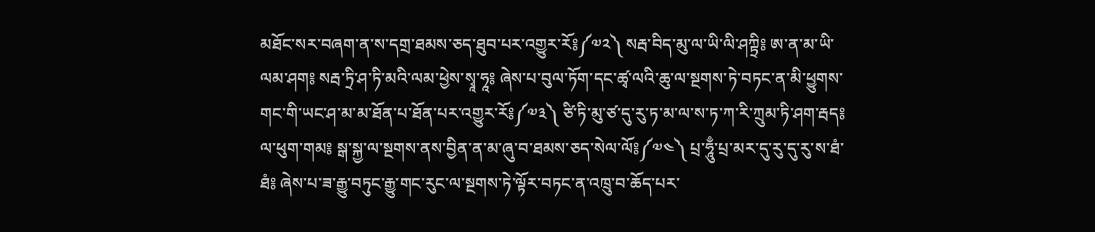མཐོང་སར་བཞག་ན་ས་དགྲ་ཐམས་ཅད་ཐུབ་པར་འགྱུར་རོ༔༼༧༢༽ སརྦ་བིད་མུ་ལ་ཡི་ལི་ཤཀྟྲི༔ ཨ་ན་མ་ཡི་ལམ་ཤག༔ སརྦ་ཏྲི་ཤ་ཏི་མའི་ལམ་ཕྱེས་སྭཱ་ཧཱ༔ ཞེས་པ་བུལ་ཏོག་དང་ཚྭ་ལའི་ཆུ་ལ་སྔགས་ཏེ་བཏང་ན་མི་ཕྱུགས་གང་གི་ཡང་ཤ་མ་མ་ཐོན་པ་ཐོན་པར་འགྱུར་རོ༔༼༧༣༽ ཙི་ཏི་མུ་ཙ་དུ་རུ་ཏ་མ་ལ་ས་ཏ་ཀ་རི་ཀྲུམ་ཏི་ཤག་རྦད༔ ལ་ཕུག་གམ༔ སྒ་སྐྱ་ལ་སྔགས་ནས་བྱིན་ན་མ་ཞུ་བ་ཐམས་ཅད་སེལ་ལོ༔༼༧༤༽ པྲ་ཧཱུྃ་པྲ་མར་དུ་རུ་དུ་རུ་ས་ཐཾ་ཐཾ༔ ཞེས་པ་ཟ་རྒྱུ་བཏུང་རྒྱུ་གང་རུང་ལ་སྔགས་ཏེ་ལྟོར་བཏང་ན་འཁྲུ་བ་ཆོད་པར་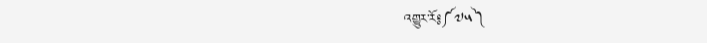འགྱུར་རོ༔༼༧༥༽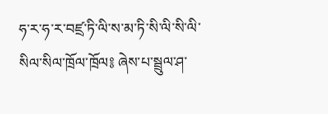ཧ་ར་ཧ་ར་བཛྲ་ཏི་ལི་ས་མ་ཏི་སི་ལི་སི་ལི་སིལ་སིལ་ཁྲོལ་ཁྲོལ༔ ཞེས་པ་སྦྲུལ་ཤ་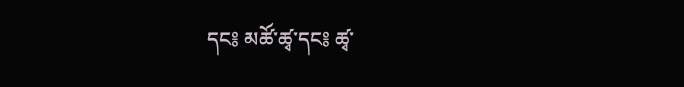དང༔ མཚོ་ཚྭ་དང༔ ཚྭ་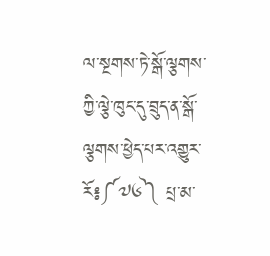ལ་སྔགས་ཏེ་སྒོ་ལྕགས་ཀྱི་ལྕེ་ཁུང་དུ་བྲུད་ན་སྒོ་ལྕགས་ཕྱེད་པར་འགྱུར་རོ༔༼༧༦༽ པྲ་མ་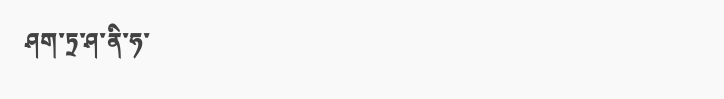ཤག་ཏྲ་ཤ་ནི་ཧ་